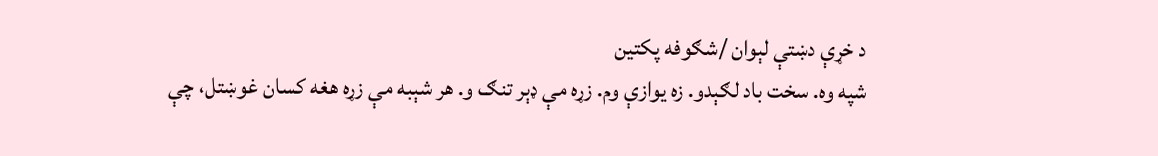د خړې دښتې لېوان /شګوفه پکتین
شپه وه. سخت باد لګېدو. زه یوازې وم. زړه مې ډېر تنګ و. هر شېبه مې زړه هغه کسان غوښتل، چې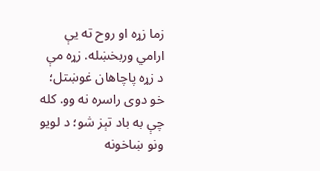زما زړه او روح ته یې ارامي وربخښله. زړه مې د زړه پاچاهان غوښتل؛ خو دوی راسره نه وو. کله چې به باد تېز شو؛ د لویو ونو ښاخونه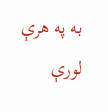به په هرې لورې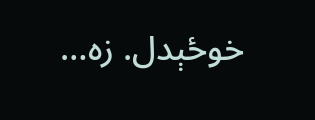خوځېدل. زه…